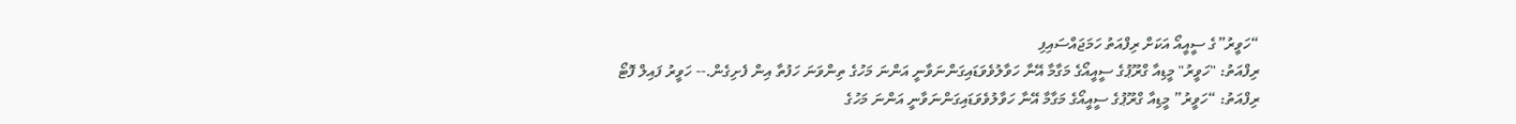“ހަވީރު”ގެ ސީއީއޯ އަކަށް ރިފްއަތު ހަމަޖައްސައިފި
ރިފްއަތު: "ހަވީރު" މީޑިއާ ގްރޫޕުގެ ސީއީއޯގެ މަގާމާ އޭނާ ހަވާލުވެވަޑައިގަންނަވާނީ އަންނަ މަހުގެ ތިންވަނަ ހަފުތާ އިން ފެށިގެން.-- ހަވީރު ފައިލް ފޮޓޯ
ރިފްއަތު: “ހަވީރު” މީޑިއާ ގްރޫޕުގެ ސީއީއޯގެ މަގާމާ އޭނާ ހަވާލުވެވަޑައިގަންނަވާނީ އަންނަ މަހުގެ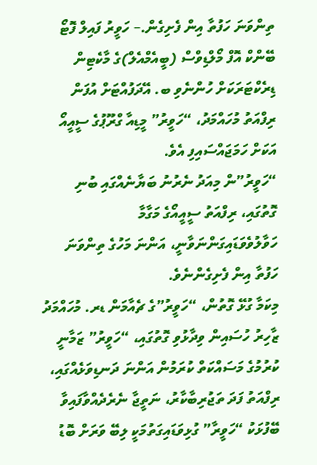ތިންވަނަ ހަފުތާ އިން ފެށިގެން.– ހަވީރު ފައިލް ފޮޓޯ
ބޭންކް އޮފް މޯލްޑިވްސް (ބީއެމްއެލް)ގެ މާކެޓިން ޑިރެކްޓަރަކަށް ހުންނެވި ބ. އޭދަފުއްޓަށް އުފަން ރިފްއަތު މުހައްމަދު، “ހަވީރު” މީޑިއާ ގްރޫޕުގެ ސީއީއޯ އަކަށް ހަމަޖައްސައިފި އެވެ.
“ހަވީރު”ން މިއަދު ނެރުނު ބަޔާނެއްގައި ބުނި ގޮތުގައި، ރިފްއަތު ސީއީއޯގެ މަގާމާ ހަވާލުވެވަޑައިގަންނަވާނީ، އަންނަ މަހުގެ ތިންވަނަ ހަފުތާ އިން ފެށިގެންނެވެ.
މިކަމާ ގުޅޭ ގޮތުން، “ހަވީރު”ގެ ޗެއާމަން ޑރ. މުހައްމަދު ޒާހިރު ހުސައިން ވިދާޅުވި ގޮތުގައި، “ހަވީރު” ޒަމާނީ ކުރުމުގެ މަސައްކަތް ކުރަމުން އަންނަ ދަނޑިވަޅެއްގައި، ރިފްއަތު ފަދަ ތަޖުރިބާކާރު، ނަތީޖާ ނެރެދެއްވާފައިވާ ބޭފުޅަކު “ހަވީރާ” ގުޅިވަޑައިގަތުމަކީ ލިބޭ ވަރަށް ބޮޑު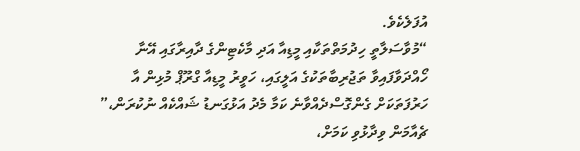އުފަލެކެވެ.
“މުވާސަލާތީ ހިދުމަތްތަކާއި މީޑިއާ އަދި މާކެޓިންގެ ދާއިރާގައި އޭނާ ހޯއްދަވާފައިވާ ތަޖުރިބާތަކުގެ އަލީގައި، ހަވީރު މީޑިއާ ގްރޫޕް މުޅިން އާ ހަރުފަތަކަށް ގެންގޮސްދެއްވާނެ ކަމާ މެދު އަޅުގަނޑު ޝައްކެއް ނުކުރަން،” ޗެއާމަން ވިދާޅުވި ކަމަށް،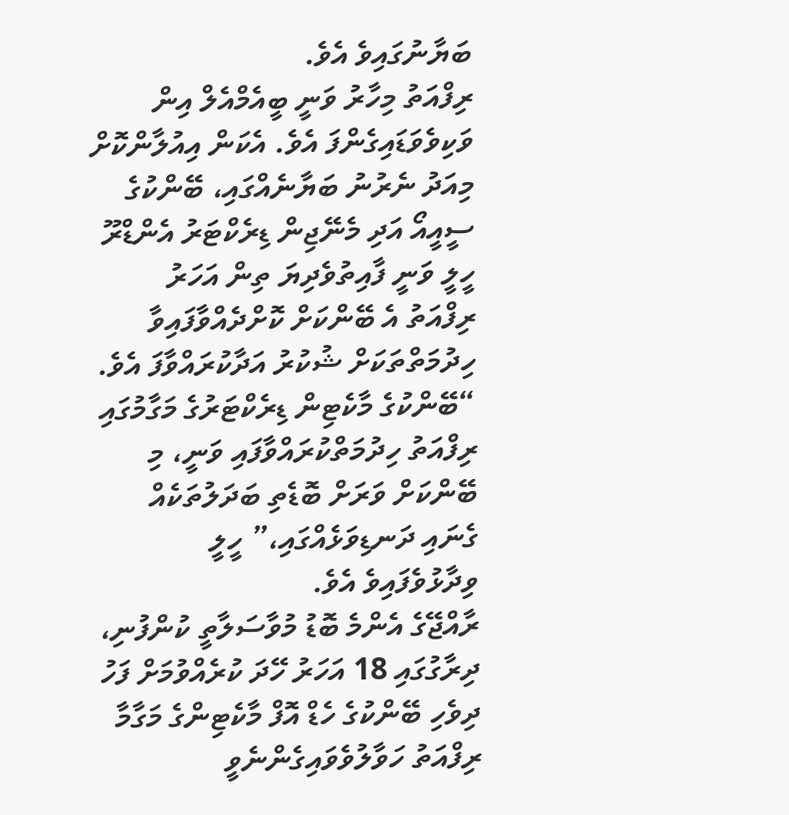ބަޔާނުގައިވެ އެވެ.
ރިފްއަތު މިހާރު ވަނީ ބީއެމްއެލް އިން ވަކިވެވަޑައިގެންފަ އެވެ. އެކަން އިއުލާންކޮށް މިއަދު ނެރުނު ބަޔާނެއްގައި، ބޭންކުގެ ސީއީއޯ އަދި މެނޭޖިން ޑިރެކްޓަރު އެންޑްރޫ ހީލީ ވަނީ ފާއިތުވެދިޔަ ތިން އަހަރު ރިފްއަތު އެ ބޭންކަށް ކޮށްދެއްވާފައިވާ ހިދުމަތްތަކަށް ޝުކުރު އަދާކުރައްވާފަ އެވެ.
“ބޭންކުގެ މާކެޓިން ޑިރެކްޓަރުގެ މަގާމުގައި ރިފްއަތު ހިދުމަތްކުރައްވާފައި ވަނީ، މި ބޭންކަށް ވަރަށް ބޮޑެތި ބަދަލުތަކެއް ގެނައި ދަނޑިވަޅެއްގައި،” ހީލީ ވިދާޅުވެފައިވެ އެވެ.
ރާއްޖޭގެ އެންމެ ބޮޑު މުވާސަލާތީ ކުންފުނި، ދިރާގުގައި 18 އަހަރު ހޭދަ ކުރެއްވުމަށް ފަހު ދިވެހި ބޭންކުގެ ހެޑް އޮފް މާކެޓިންގެ މަގާމާ ރިފްއަތު ހަވާލުވެވައިގެންނެވީ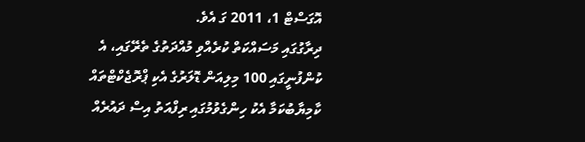އޮގަސްޓް 1، 2011 ގަ އެވެ.
ދިރާގުގައި މަސައްކަތް ކުރެއްވި މުއްދަތުގެ ތެރޭގައި، އެ ކުންފުނީގައި 100 މިލިއަން ޑޮލަރުގެ އެކި ޕްރޮޖެކްޓްތައް ކާމިޔާބުކަމާ އެކު ހިންގެވުމުގައި ރިފްއަތު އިސް ދައުރެއް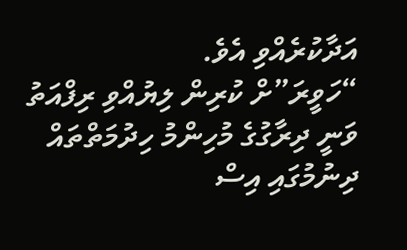އަދާކުރެއްވި އެވެ.
“ހަވީރަ”ށް ކުރިން ލިޔުއްވި ރިފްއަތު ވަނީ ދިރާގުގެ މުހިންމު ހިދުމަތްތައް ދިނުމުގައި އިސް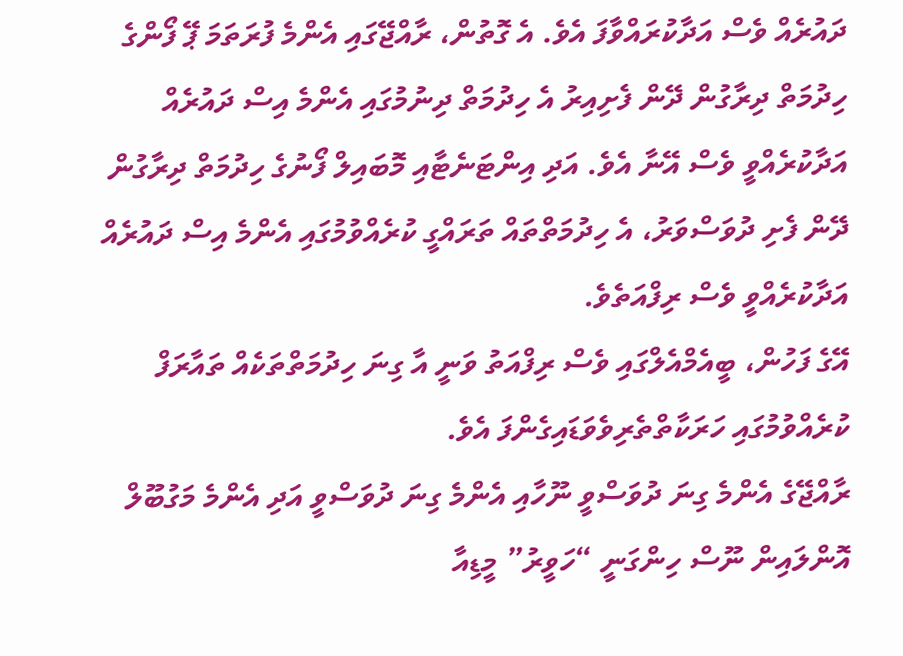ދައުރެއް ވެސް އަދާކުރައްވާފަ އެވެ. އެ ގޮތުން، ރާއްޖޭގައި އެންމެ ފުރަތަމަ ޕޭ ފޯންގެ ހިދުމަތް ދިރާގުން ދޭން ފެށިއިރު އެ ހިދުމަތް ދިނުމުގައި އެންމެ އިސް ދައުރެއް އަދާކުރެއްވީ ވެސް އޭނާ އެވެ. އަދި އިންޓަނެޓާއި މޮބައިލް ފޯނުގެ ހިދުމަތް ދިރާގުން ދޭން ފެށި ދުވަސްވަރު، އެ ހިދުމަތްތައް ތަރައްގީ ކުރެއްވުމުގައި އެންމެ އިސް ދައުރެއް އަދާކުރެއްވީ ވެސް ރިފްއަތެވެ.
އޭގެ ފަހުން، ބީއެމްއެލްގައި ވެސް ރިފްއަތު ވަނީ އާ ގިނަ ހިދުމަތްތަކެއް ތައާރަފް ކުރެއްވުމުގައި ހަރަކާތްތެރިވެވަޑައިގެންފަ އެވެ.
ރާއްޖޭގެ އެންމެ ގިނަ ދުވަސްވީ ނޫހާއި އެންމެ ގިނަ ދުވަސްވީ އަދި އެންމެ މަގުބޫލް އޮންލައިން ނޫސް ހިންގަނީ “ހަވީރު” މީޑިއާ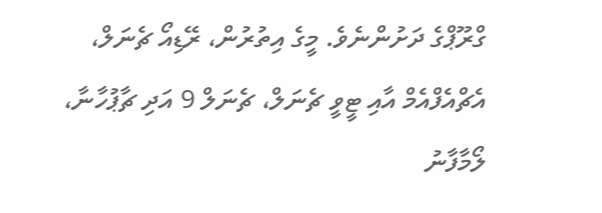ގްރޫޕްގެ ދަށުންނެވެ. މީގެ އިތުރުން، ރޭޑިއޯ ޗެނަލް، އެޗްއެފްއެމް އާއި ޓީވީ ޗެނަލް، ޗެނަލް 9 އަދި ޗާޕުހާނާ، ލޯމާފާނު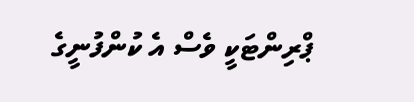ޕްރިންޓަކީ ވެސް އެ ކުންފުނީގެ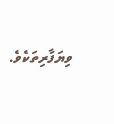ވިޔަފާރިތަކެވެ.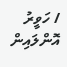/ ހަވީރު އޮންލައިން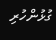ގުޅުންހުރި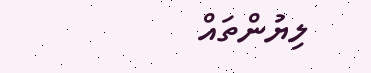ލިޔުންތައް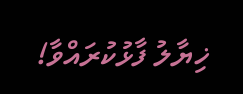ޚިޔާލު ފާޅުކުރައްވާ!